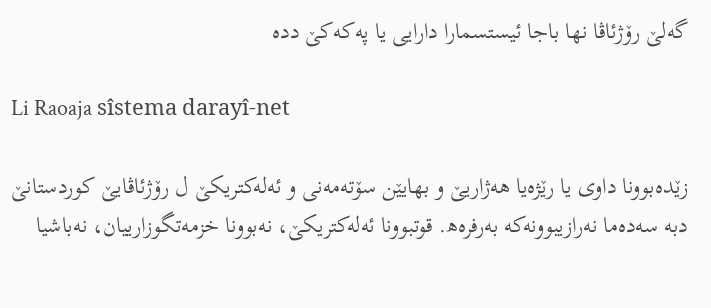گەلێ رۆژئاڤا نھا باجا ئیستسمارا دارایی یا په‌كه‌كێ ددە

Li Raoaja sîstema darayî-net

زێدەبوونا داوی یا رێژەیا هه‌ژاریێ و بھایێن سۆتەمەنی و ئەلەکتریکێ ل رۆژئاڤایێ کوردستانێ دبە سەدەما نەرازیبوونەکە بەرفرەھ. قوتبوونا ئەلەکتریکێ، نەبوونا خزمەتگوزارییان، نەباشیا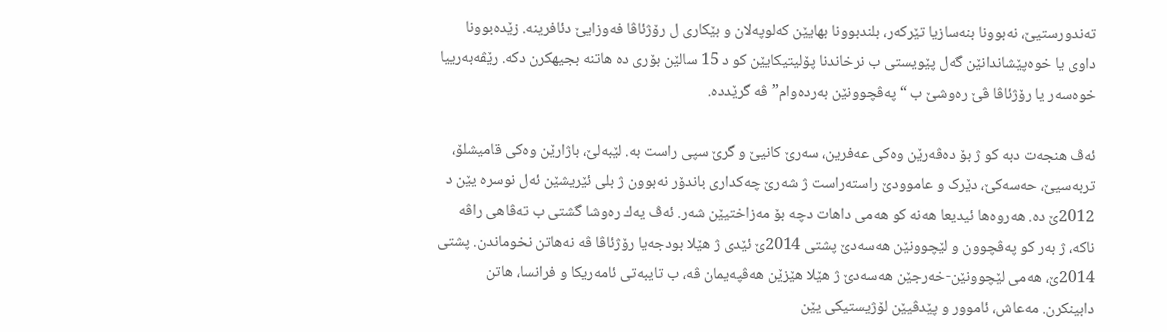تەندورستیێ، نەبوونا بنەسازیا تێرکەر، بلندبوونا بھایێن کەلوپەلان و بێکاری ل رۆژئاڤا فه‌وزایێ دئافرینە. زێدەبوونا داوی یا خوەپێشاندانێن گەل پێویستی ب نرخاندنا پۆلیتیکایێن کو د 15 سالێن بۆری دە ھاتنە بجیھکرن دکە. رێڤەبەرییا خوەسەر یا رۆژئاڤا ڤێ رەوشێ ب “پەڤچوونێن بەردەوام” ڤە گرێددە.

ئەڤ ھنجەت دبە کو ژ بۆ دەڤەرێن وەکی عەفرین، سەرێ کانیێ و گرێ سپی راست بە. لێبەلێ، باژارێن وەکی قامیشلۆ، تربەسیێ، حەسەکێ، دێرک و عاموودێ راستەراست ژ شەرێ چەکداری باندۆر نەبوون ژ بلی ئێریشێن ئەل نوسره‌ یێن د 2012ێ دە. ھەروه‌ھا ئیدیعا ھەنە کو ھەمی داھات دچە بۆ مەزاختیێن شەر. ئەڤ یه‌ك رەوشا گشتی ب تەڤاھی راڤە ناکە، ژ بەر کو پەڤچوون و لێچوونێن هه‌سه‌دێ پشتی 2014ێ ئێدی ژ ھێلا بودجەیا رۆژئاڤا ڤە نەھاتن نخوماندن. پشتی 2014ێ، ھەمی لێچوونێن-خەرجێن هه‌سه‌دێ ژ ھێلا ھێزێن هه‌ڤپه‌یمان ڤە، ب تایبەتی ئامەریکا و فرانسا، ھاتن دابینکرن. مەعاش، ئاموور و پێدڤیێن لۆژیستیکی یێن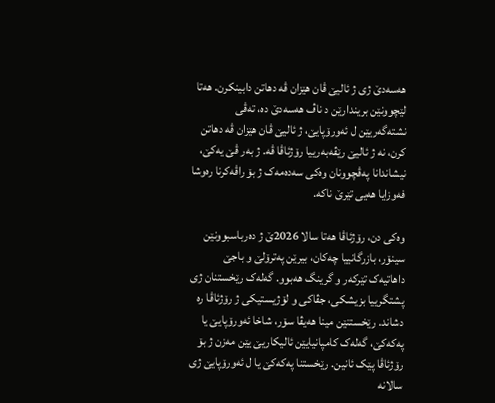هه‌سه‌دێ ژی ژ ئالیێ ڤان ھێزان ڤە دھاتن دابینکرن. ھەتا لێچوونێن بریندارێن د ناڤ هه‌سه‌دێ دە، تەڤی نشتەگەریێن ل ئەورۆپایێ، ژ ئالیێ ڤان ھێزان ڤە دھاتن کرن، نە ژ ئالیێ رێڤەبەرییا رۆژئاڤا ڤە. ژ بەر ڤێ یەکێ، نیشاندانا پەڤچوونان وەکی سەدەمەک ژ بۆ راڤەکرنا رەوشا فه‌وزایا ھەیی تێرێ ناکە.

وەکی دن، رۆژئاڤا ھەتا سالا 2026ێ ژ دەرباسبوونێن سینۆر، بازرگانییا چەکان، بیرێن پەترۆلێ و باجێ داھاتیەک تێرکەر و گرینگ ھەبوو. گەلەک رێخستنان ژی پشتگرییا بزیشکی، جڤاکی و لۆژیستیکی ژ رۆژئاڤا رە دشاند. رێخستنێن مینا ھەیڤا سۆر، شاخا ئەورۆپایێ یا په‌كه‌كێ، گەلەک کامپانیایێن ئالیکاریێ یێن مەزن ژ بۆ رۆژئاڤا پێک ئانین. رێخستنا په‌كه‌كێ یا ل ئەورۆپایێ ژی سالانە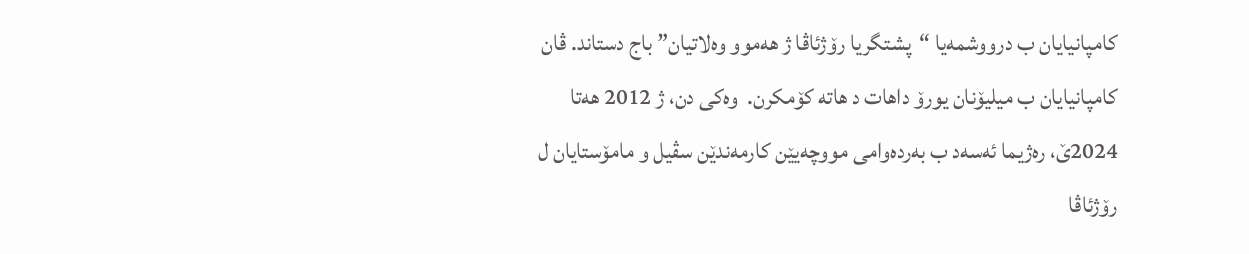کامپانیایان ب درووشمەیا “پشتگریا رۆژئاڤا ژ ھەموو وەلاتیان” باج دستاند. ڤان کامپانیایان ب میلیۆنان یورۆ داھات د ھاتە کۆمکرن.  وەکی دن، ژ 2012 ھەتا 2024ێ، رەژیما ئەسەد ب بەردەوامی مووچەیێن کارمەندێن سڤیل و مامۆستایان ل رۆژئاڤا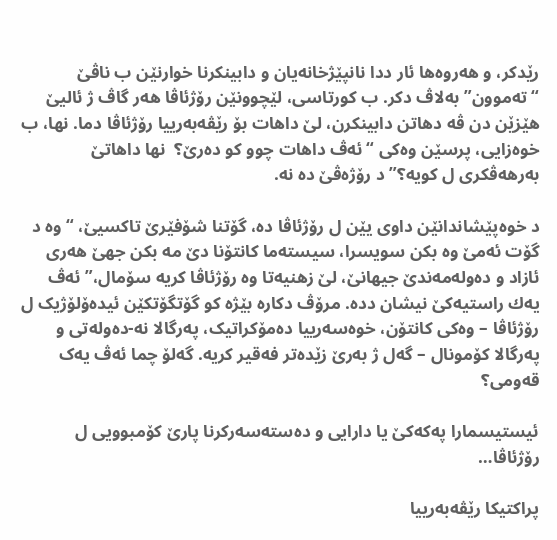رێدکر، و ھەروەھا ئار ددا نانپێژخانەیان و دابینکرنا خوارنێن ب ناڤێ “تەموون” بەلاڤ دکر. ب کورتاسی، لێچوونێن رۆژئاڤا ھەر گاڤ ژ ئالیێ ھێزێن دن ڤە دھاتن دابینکرن، لێ داھات بۆ رێڤەبەرییا رۆژئاڤا دما. نھا، ب خوەزایی، پرسێن وەکی “ئەڤ داھات چوو کو دەرێ؟  نھا داھاتێ بەرھەڤکری ل کویە؟” د رۆژەڤێ دە نە.

د خوەپێشاندانێن داوی یێن ل رۆژئاڤا دە، گۆتنا شۆفێرێ تاکسیێ، “وە د گۆت ئەمێ وە بکن سویسرا، سیستەما کانتۆنا دێ مە بکن جھێ ھەری ئازاد و دەولەمەندێ جیھانێ، لێ زھنیەتا وە رۆژئاڤا كریه‌ سۆمال،” ئەڤ یه‌ك راستیەکێ نیشان ددە. مرۆڤ دکارە بێژە کو گۆتگۆتکێن ئیدەۆلۆژیک ل رۆژئاڤا – وەکی کانتۆن، خوەسەرییا دەمۆکراتیک، پەرگالا نە-دەولەتی و پەرگالا کۆمونال – گەل ژ بەرێ زێده‌تر فەقیر کریە. گەلۆ چما ئەڤ یەک قەومی؟

ئیستیسمارا په‌كه‌كێ یا دارایی و دەستەسەرکرنا پارێ کۆمبوویی ل رۆژئاڤا…

پراكتیکا رێڤەبەرییا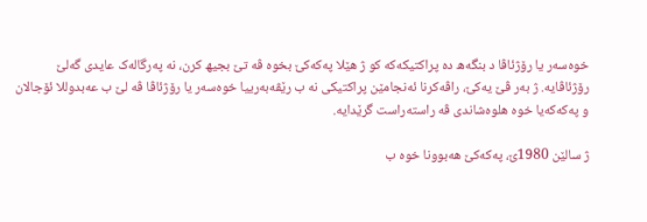خوەسەر یا رۆژئاڤا د بنگەھ دە پراكتیکەکە کو ژ ھێلا په‌كه‌كێ بخوە ڤە تێ بجیھ کرن، نە پەرگالەک عایدی گەلێ رۆژئاڤایە. ژ بەر ڤێ یەکێ، راڤەکرنا ئەنجامێن پراكتیکی نە ب رێڤەبەرییا خوەسەر یا رۆژئاڤا ڤە لێ ب عه‌بدوللا ئۆجالان و په‌كه‌كه‌یا خوە ھلوەشاندی ڤە راستەراست گرێدایە.

ژ سالێن 1980ێ، په‌كه‌كێ ھەبوونا خوە ب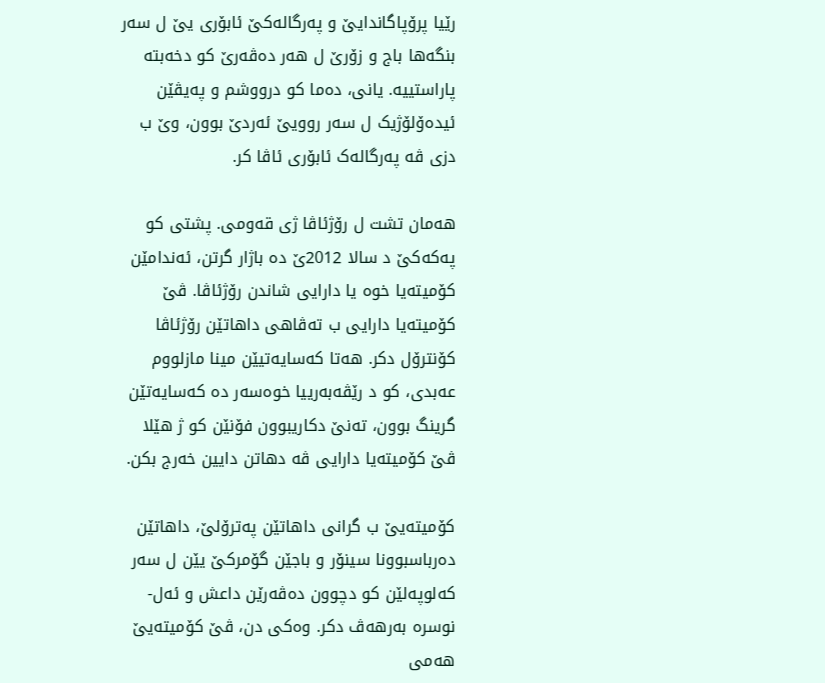رێیا پرۆپاگاندایێ و پەرگالەکێ ئابۆری یێ ل سەر بنگەھا باج و زۆرێ ل ھەر دەڤەرێ کو دخەبتە پاراستییە. یانی، دەما کو درووشم و پەیڤێن ئیدەۆلۆژیک ل سەر روویێ ئەردێ بوون، وێ ب دزی ڤە پەرگالەک ئابۆری ئاڤا کر.

ھەمان تشت ل رۆژئاڤا ژی قەومی. پشتی کو په‌كه‌كێ د سالا 2012ێ دە باژار گرتن، ئەندامێن کۆمیتەیا خوە یا دارایی شاندن رۆژئاڤا. ڤێ کۆمیتەیا دارایی ب تەڤاھی داھاتێن رۆژئاڤا کۆنترۆل دکر. ھەتا کەسایەتیێن مینا مازلووم عەبدی، کو د رێڤەبەرییا خوەسەر دە کەسایەتێن گرینگ بوون، تەنێ دکاریبوون فۆنێن کو ژ ھێلا ڤێ کۆمیتەیا دارایی ڤە دھاتن دایین خەرج بکن.

کۆمیتەیێ ب گرانی داھاتێن پەترۆلێ، داھاتێن دەرباسبوونا سینۆر و باجێن گۆمرکێ یێن ل سەر کەلوپەلێن کو دچوون دەڤەرێن داعش و ئەل-نوسره‌ بەرھەڤ دکر. وەکی دن، ڤێ کۆمیتەیێ ھەمی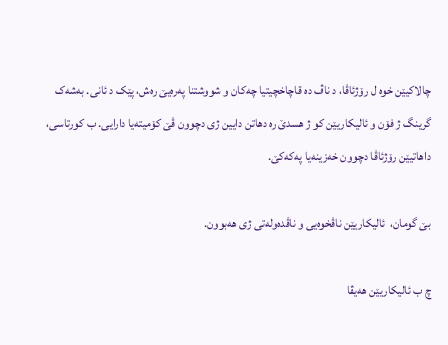چالاکیێن خوە ل رۆژئاڤا، د ناڤ دە قاچاخچیتیا چەکان و شووشتنا پەره‌یێ رەش، پێک د ئانی. بەشەک گرینگ ژ فۆن و ئالیکاریێن کو ژ ھسدێ رە دھاتن دایین ژی دچوون ڤێ کۆمیتەیا دارایی. ب کورتاسی، داھاتیێن رۆژئاڤا دچوون خەزینەیا په‌كه‌كێ.

بێ گومان،  ئالیکاریێن ناڤخوەیی و ناڤدەولەتی ژی ھەبوون.

چ ب ئالیکاریێن ھەیڤا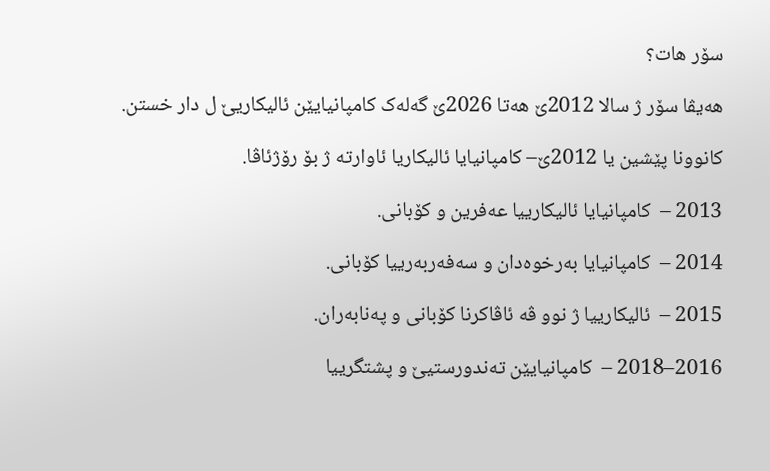سۆر ھات؟

ھەیڤا سۆر ژ سالا 2012ێ ھەتا 2026ێ گەلەک کامپانیایێن ئالیکاریێ ل دار خستن.

کانوونا پێشین یا 2012ێ– کامپانیایا ئالیکاریا ئاوارتە ژ بۆ رۆژئاڤا.

2013 –  کامپانیایا ئالیکارییا عەفرین و کۆبانی.

2014 –  کامپانیایا بەرخوەدان و سەفەربەرییا کۆبانی.

2015 –  ئالیکارییا ژ نوو ڤە ئاڤاکرنا کۆبانی و پەنابەران.

2016–2018 –  کامپانیایێن تەندورستیێ و پشتگرییا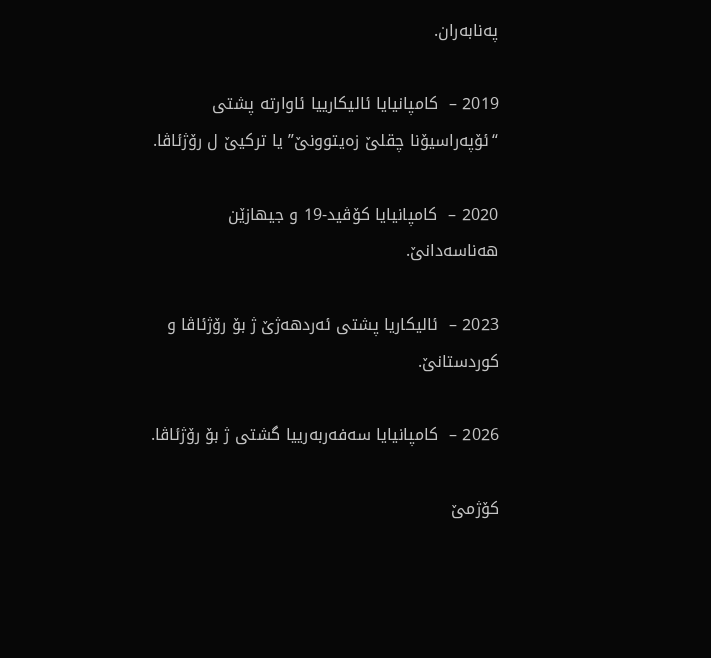پەنابەران.

2019 –  کامپانیایا ئالیکارییا ئاوارتە پشتی “ئۆپەراسیۆنا چقلێ زەیتوونێ” یا ترکیێ ل رۆژئاڤا.

2020 –  کامپانیایا كۆڤید-19 و جیھازێن ھەناسەدانێ.

2023 –  ئالیکاریا پشتی ئەردھەژێ ژ بۆ رۆژئاڤا و کوردستانێ.

2026 –  کامپانیایا سەفەربەرییا گشتی ژ بۆ رۆژئاڤا.

کۆژمێ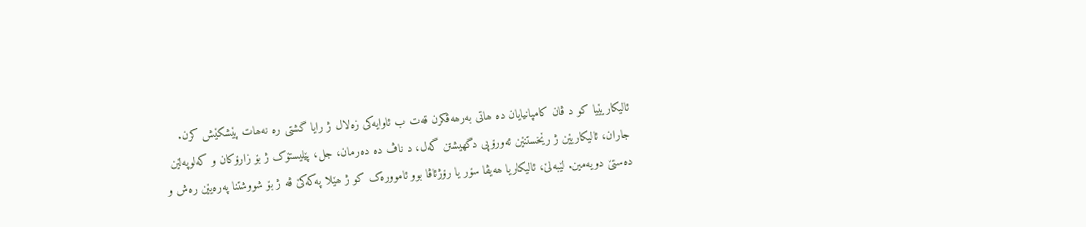ئالیکاریێیا کو د ڤان کامپانیایان دە ھاتی بەرھەڤکرن قەت ب ئاوایەکی زەلال ژ رایا گشتی رە نەھات پێشکێش کرن. جاران، ئالیکاریێن ژ رێخستنێن ئەورۆپی دگھیشتن گەل، د ناڤ دە دەرمان، جل، پێلیستۆک ژ بۆ زارۆکان و کەلوپەلێن دەستێ دویەمین. لێبەلێ، ئالیکاریا ھەیڤا سۆر یا رۆژئاڤا بوو ئاموورەک کو ژ ھێلا په‌كه‌كێ ڤە ژ بۆ شووشتنا پەرەیێن رەش و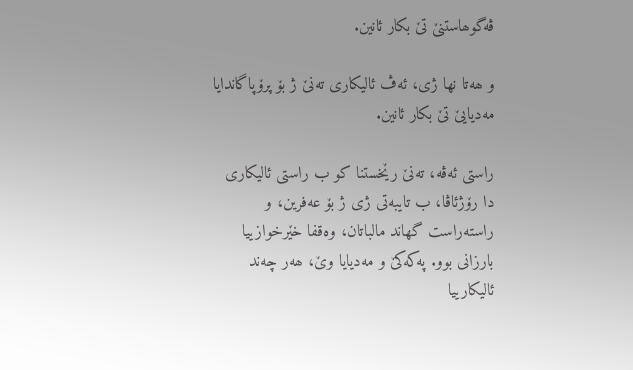ڤەگوھاستنێ تێ بکار ئانین.

و ھەتا نھا ژی، ئەڤ ئالیکاری تەنێ ژ بۆ پرۆپاگاندایا مەدیایێ تێ بکار ئانین.

راستی ئەڤە، تەنێ رێخستنا کو ب راستی ئالیکاری دا رۆژئاڤا، ب تایبەتی ژی ژ بۆ عەفرین، و راستەراست گھاند مالباتان، وەقفا خێرخوازییا بارزانی بوو. په‌كه‌كێ و مەدیایا وێ، ھەر چەند ئالیکارییا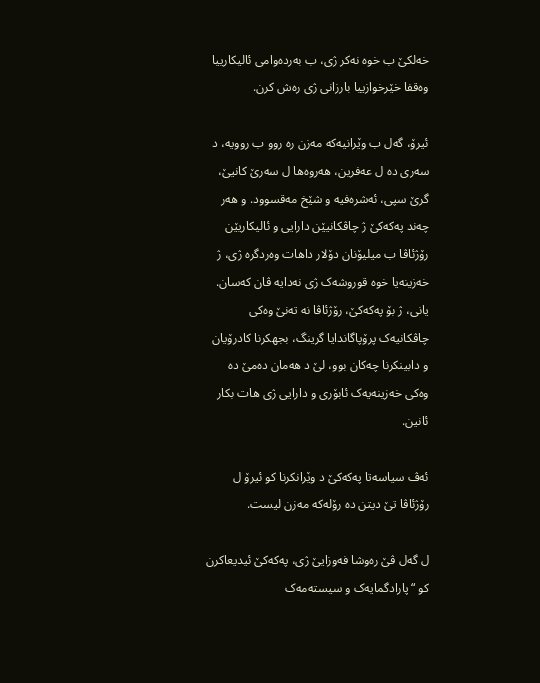خەلکێ ب خوە نەکر ژی، ب بەردەوامی ئالیکارییا وەقفا خێرخوازییا بارزانی ژی رەش کرن.

ئیرۆ، گەل ب وێرانیەکە مەزن رە روو ب روویە، د سەری دە ل عەفرین، ھەروه‌ھا ل سەرێ کانیێ، گرێ سپی، ئەشرەفیە و شێخ مه‌قسوود. و ھەر چەند په‌كه‌كێ ژ چاڤکانیێن دارایی و ئالیکاریێن رۆژئاڤا ب میلیۆنان دۆلار داھات وەردگرە ژی، ژ خەزینەیا خوە قوروشەک ژی نەدایە ڤان کەسان. یانی، ژ بۆ په‌كه‌كێ، رۆژئاڤا نە تەنێ وەکی چاڤکانیەک پرۆپاگاندایا گرینگ، بجھکرنا کادرۆیان و دابینکرنا چەکان بوو، لێ د ھەمان دەمێ دە وەکی خەزینەیەک ئابۆری و دارایی ژی ھات بکار ئانین.

ئەڤ سیاسەتا په‌كه‌كێ د وێرانکرنا کو ئیرۆ ل رۆژئاڤا تێ دیتن دە رۆلەکە مەزن لیست.

ل گەل ڤێ رەوشا فه‌وزایێ ژی، په‌كه‌كێ ئیدیعاکرن کو “پارادگمایەک و سیستەمەک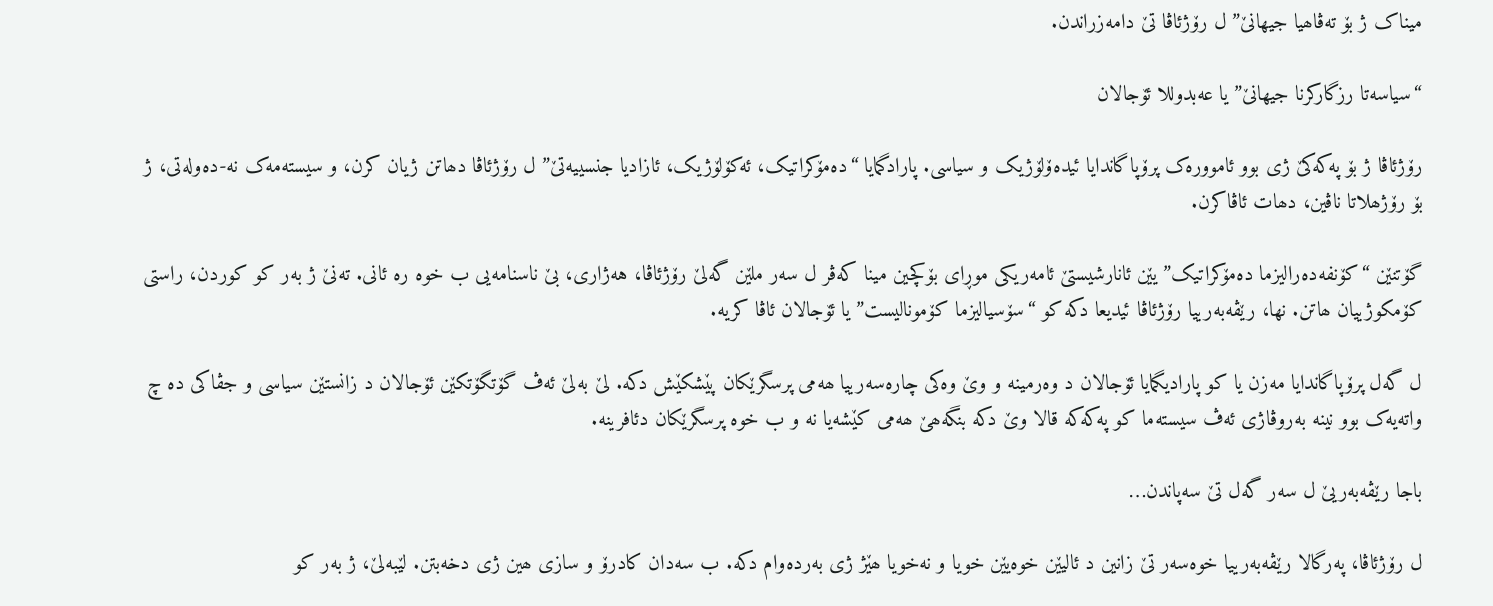میناک ژ بۆ تەڤاھیا جیھانێ” ل رۆژئاڤا تێ دامەزراندن.

“سیاسەتا رزگارکرنا جیھانێ” یا عه‌بدوللا ئۆجالان

رۆژئاڤا ژ بۆ په‌كه‌كێ ژی بوو ئاموورەک پرۆپاگاندایا ئیدەۆلۆژیک و سیاسی. پارادگمایا “دەمۆکراتیک، ئەکۆلۆژیک، ئازادیا جنسییەتێ” ل رۆژئاڤا دھاتن ژیان كرن، و سیستەمەک نە-دەولەتی، ژ بۆ رۆژھلاتا ناڤین، دھات ئاڤاکرن.

گۆتنێن “کۆنفەدەرالیزما دەمۆکراتیک” یێن ئانارشیستێ ئامەریکی موڕای بۆکچین مینا کەڤر ل سەر ملێن گەلێ رۆژئاڤا، هه‌ژاری، بێ ناسنامەیی ب خوە رە ئانی. تەنێ ژ بەر کو کوردن، راستی کۆمکوژییان ھاتن. نھا، رێڤەبەرییا رۆژئاڤا ئیدیعا دکە کو “سۆسیالیزما کۆمونالیست” یا ئۆجالان ئاڤا کریە.

ل گەل پرۆپاگاندایا مەزن یا کو پارادیگمایا ئۆجالان د وەرمینە و وێ وەکی چارەسەرییا ھەمی پرسگرێکان پێشکێش دکە. لێ بەلێ ئەڤ گۆتگۆتکێن ئۆجالان د زانستێن سیاسی و جڤاكی دە چ واتەیەک بوو نینە بەروڤاژی ئەڤ سیستەما کو په‌كه‌كە قالا وێ دکە بنگەھێ ھەمی کێشەیا نە و ب خوە پرسگرێکان دئافرینە.

باجا رێڤەبەریێ ل سەر گەل تێ سەپاندن…

ل رۆژئاڤا، پەرگالا رێڤەبەرییا خوەسەر تێ زانین د ئالیێن خوەیێن خویا و نەخویا ھێژ ژی بەردەوام دکە. ب سەدان کادرۆ و سازی ھین ژی دخەبتن. لێبەلێ، ژ بەر کو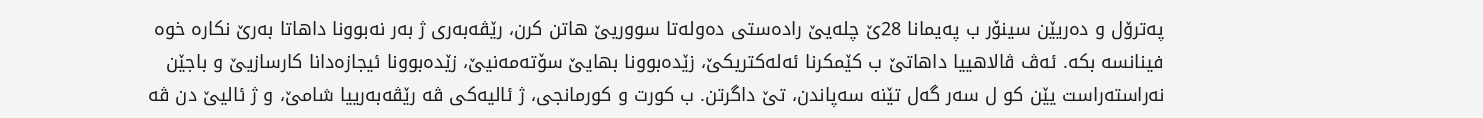پەترۆل و دەریێن سینۆر ب پەیمانا 28ێ چلەیێ رادەستی دەولەتا سووریێ ھاتن کرن، رێڤەبەری ژ بەر نەبوونا داھاتا بەرێ نکارە خوە فینانسە بکە. ئەڤ ڤالاھییا داھاتێ ب کێمکرنا ئەلەکتریکێ، زێدەبوونا بھایێ سۆتەمەنیێ، زێدەبوونا ئیجازەدانا کارسازیێ و باجێن نەراستەراست یێن کو ل سەر گەل تێنە سەپاندن، تێ داگرتن. ب کورت و کورمانجی، ژ ئالیەکی ڤە رێڤەبەرییا شامێ، و ژ ئالیێ دن ڤە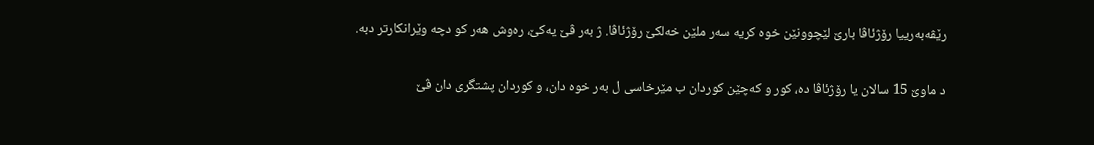رێڤەبەرییا رۆژئاڤا بارێ لێچوونێن خوە کریە سەر ملێن خەلکێ رۆژئاڤا. ژ بەر ڤێ یەکێ، رەوش ھەر کو دچە وێرانکارتر دبە.

د ماوێ 15 سالان یا رۆژئاڤا دە، کور و کەچێن کوردان ب مێرخاسی ل بەر خوە دان، و کوردان پشتگری دان ڤێ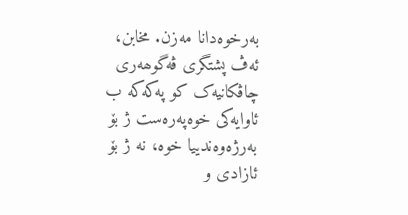بەرخوەدانا مەزن. مخابن، ئەڤ پشتگری ڤەگوھەری چاڤکانیەک کو په‌كه‌كە ب ئاوایەکی خوەپەرەست ژ بۆ بەرژەوەندییا خوە، نە ژ بۆ ئازادی و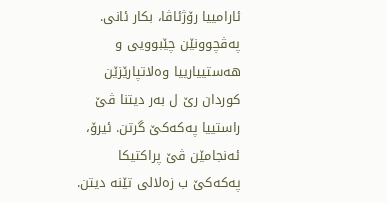ئارامییا رۆژئاڤا، بکار ئانی. پەڤچوونێن چێبوویی و ھەستییارییا وەلاتپارێزێن کوردان رێ ل بەر دیتنا ڤێ راستییا په‌كه‌كێ گرتن. ئیرۆ، ئەنجامێن ڤێ پراكتیکا په‌كه‌كێ ب زەلالی تێنە دیتن.